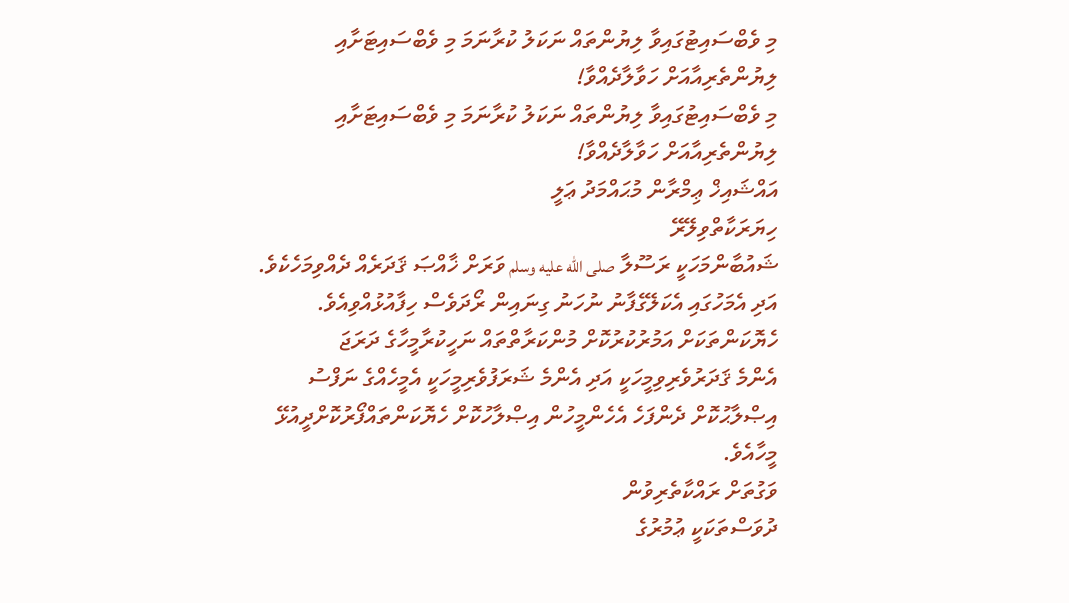މި ވެބްސައިޓުގައިވާ ލިޔުންތައް ނަކަލު ކުރާނަމަ މި ވެބްސައިޓަށާއި ލިޔުންތެރިއާއަށް ހަވާލާދެއްވާ!
މި ވެބްސައިޓުގައިވާ ލިޔުންތައް ނަކަލު ކުރާނަމަ މި ވެބްސައިޓަށާއި ލިޔުންތެރިއާއަށް ހަވާލާދެއްވާ!
އައްޝައިޚް ޢިމްރާން މުޙައްމަދު ޢަލީ
ހިޔަރަކާތްވިލޭރޭ
ޝައުބާންމަހަކީ ރަސޫލާ صلى الله عليه وسلم ވަރަށް ޚާއްޞަ ޤަދަރެއް ދެއްވިމަހެކެވެ. އަދި އެމަހުގައި އެކަލޭގެފާނު ނުހަނު ގިނައިން ރޯދަވެސް ހިފާއުޅުއްވިއެވެ.
ހެޔޮކަންތަކަށް އަމުރުކުރުކޮށް މުންކަރާތްތައް ނަހީކުރާމީހާގެ ދަރަޖަ
އެންމެ ޤަދަރުވެރިވިމީހަކީ އަދި އެންމެ ޝަރަފުވެރިމީހަކީ އެމީހެއްގެ ނަފްސު އިޞްލާޙުކޮށް ދެންފަހެ އެހެންމީހުން އިޞްލާހުކޮށް ހެޔޮކަންތައްފޯރުކޮށްދީއުޅޭ މީހާއެވެ.
ވަގުތަށް ރައްކާތެރިވުން
ދުވަސްތަކަކީ ޢުމުރުގެ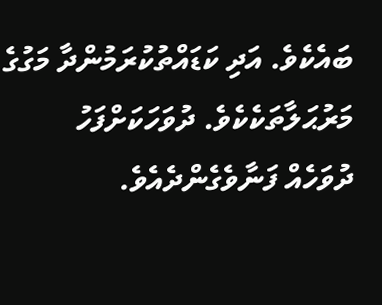ބައެކެވެ. އަދި ކަޑައްތުކުރަމުންދާ މަގުގެ މަރުޙަލާތަކެކެވެ. ދުވަހަކަށްފަހު ދުވަހެއް ފަނާވެގެންދެއެވެ.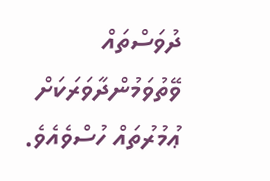ދުވަސްތައް ވޭތުވަމުންދާވަރަކަށް ޢުމުރުތައް ހުސްވެއެވެ.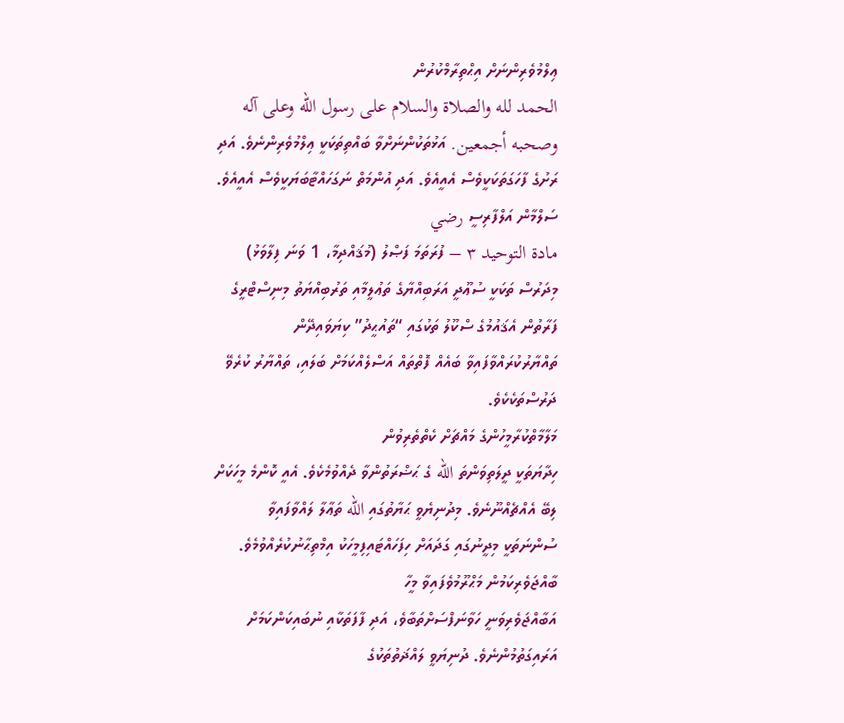ޢިލްމުވެރިންނަށް އިޙްތިރާމްކުރުން
الحمد لله والصلاة والسلام على رسول الله وعلى آله وصحبه أجمعين. އަޅުތަކުންނަށްވާ ބައްތިތަކަކީ ޢިލްމުވެރިންނެވެ. އަދި ރަށުގެ ފާހަގަތަކަކީވެސް އެއީއެވެ. އަދި އުންމަތް ނަގަހައްޓާބަޔަކީވެސް އެއީއެވެ. ސަލްމާން އަލްފާރިސީ رضي
مادة التوحيد ٣ – ފުރަތަމަ ފަޞްލު (މުޤައްދިމާ، 1 ވަނަ ފިލާވަޅު)
މިދަރުސް ތަކަކީ ސުޢޫދީ އަރަބިއްޔާގެ ތަޢުލީމާއި ތަރުބިއްޔަތު މިނިސްޓްރީގެ ފަރާތުން އެޤައުމުގެ ސްކޫލު ތަކުގައި “ތައުޙީދު” ކިޔަވައިދޭން ތައްޔާރުކުރައްވާފައިވާ ބައެއް ފޮތްތައް އަސްލެއްކަމަށް ބަލައި، ތައްޔާރު ކުރެވޭ ދަރުސްތަކެކެވެ.
މަލާމާތްކުރާމީހުންގެ މައްޗަށް ކެތްތެރިވުން
ހިދާޔަތަކީ ދީލަތިވަންތަ الله ގެ ޙަޟްރަތުންވާ ދެއްވުމެކެވެ. އެއީ ކޮންމެ މީހަކަށް ލިބޭ އެއްޗެއްނޫނެވެ. މިދުނިޔެވީ ޙަޔާތުގައި الله ތަޢާލާ ލައްވާފައިވާ ސުންނަތަކީ މިދީނުގައި ގަދައަށް ހިފަހައްޓައިފިމީހަކު އިމްތިޙާނުކުރެއްވުމެވެ.
ބާއްޖަވެރިކަމުން މަޙްރޫމުވެފައިވާ މީހާ
އަބާއްޖަވެރިވަނީ ހަވާނަފްސަށްތަބާވެ، އަދި ފާފަތަކާއި ނުބައިކަންކަމަށް އަރައިގަތުމުންނެވެ. ދުނިޔަވީ ލައްޛަތުތަކުގެ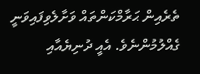ތެރެއިން ޙަރާމްކަންތައް ވަށާލެވިފައިވަނީ ގެއްލުމުންނެވެ. އެއީ ދުނިޔެއާއި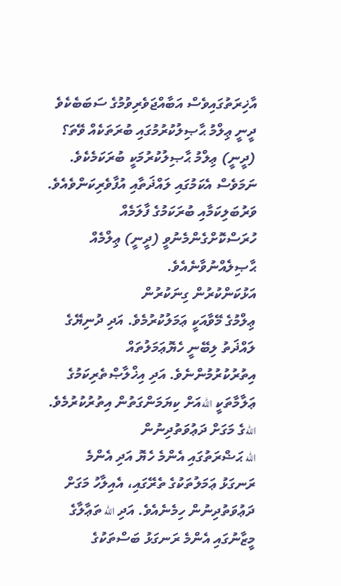އާޚިރަތުގައިވެސް އަބާއްޖަވެރިވުމުގެ ސަބަބެކެވެ
ދީނީ ޢިލްމު ޙާޞިލުކުރުމުގައި ބުރަތަކެއް ވޭތަ؟
(ދީނީ) ޢިލްމު ޙާޞިލުކުރުމަކީ ބުރަކަމެކެވެ. ނަމަވެސް އެކަމުގައި ލައްޛަތާއި އުފާވެރިކަންވެއެވެ. ވަރުބަލިކަމާއި ބުރަކަމުގެ ފާލަމެއް ހުރަސްކޮށްގެންމެނުވީ (ދީނީ) ޢިލްމެއް ޙާޞިލެއްނުވާނެއެވެ.
އަޅުކަންކުރުން ގިނަކުރުން
ޢިލްމުގެ މޭވާއަކީ ޢަމަލުކުރުމެވެ. އަދި ދުނިޔޭގެ ލައްޛަތު ލިބޭނީ ހެޔޮޢަމަލުތައް އިތުރުކުރުމުންނެވެ. އަދި އިޚްލާޞްތެރިކަމުގެ ޢަލާމާތަކީ اللهއަށް ކިޔަމަންގަތުން އިތުރުކުރުމެވެ.
اللهގެ މަގަށް ދަޢުވަތުދިނުން
الله ޙަޟްރަތުގައި އެންމެ ހެޔޮ އަދި އެންމެ ރަނގަޅު ޢަމަލުތަކުގެ ތެރޭގައި، އެއިލާހު މަގަށް ދަޢުވަތުދިނުން ހިމެނެއެވެ. އަދި الله ތަޢާލާގެ މީޒާނުގައި އެންމެ ރަނގަޅު ބަސްތަކުގެ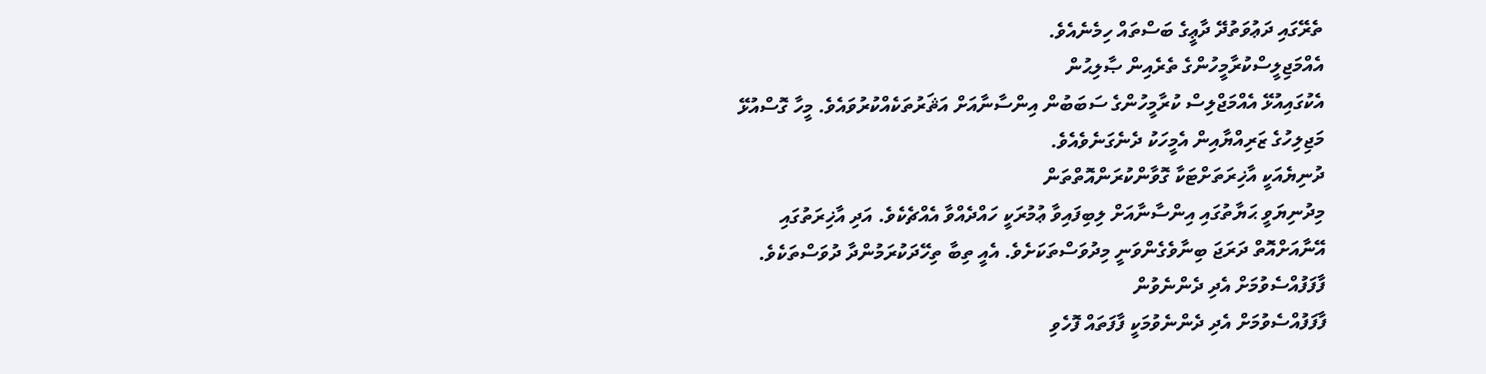ތެރޭގައި ދަޢުވަތުދޭ ދާޢީގެ ބަސްތައް ހިމެނެއެވެ.
އެއްމަޖިލީސްކުރާމީހުންގެ ތެރެއިން ޞާލިޙުން
އެކުގައިއުޅޭ އެއްމަޖްލިސް ކުރާމީހުންގެ ސަބަބުން އިންސާނާއަށް އަޘަރުތަކެއްކުރުވައެވެ. މީހާ ގޮސްއުޅޭ މަޖިލިހުގެ ޒަރިއްޔާއިން އެމީހަކު ދެނެގަނެވެއެވެ.
ދުނިޔެއަކީ އާޚިރަތަށްޓަކާ ގޮވާންކުރަންއޮތްތަން
މިދުނިޔަވީ ޙަޔާތުގައި އިންސާނާއަށް ލިބިފައިވާ ޢުމުރަކީ ހައްދެއްވާ އެއްޗެކެވެ. އަދި އާޚިރަތުގައި އޭނާއަށްއޮތް ދަރަޖަ ބިނާވެގެންވަނީ މިދުވަސްތަކަށެވެ. އެއީ ތިބާ ތިހޭދަކުރަމުންދާ ދުވަސްތަކެވެ.
ފާފަފުއްސެވުމަށް އެދި ދެންނެވުން
ފާފަފުއްސެވުމަށް އެދި ދެންނެވުމަކީ ފާފަތައް ފޮހެވި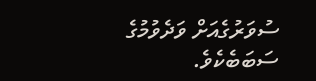ސުވަރުގެއަށް ވަދެވުމުގެ ސަބަބެކެވެ.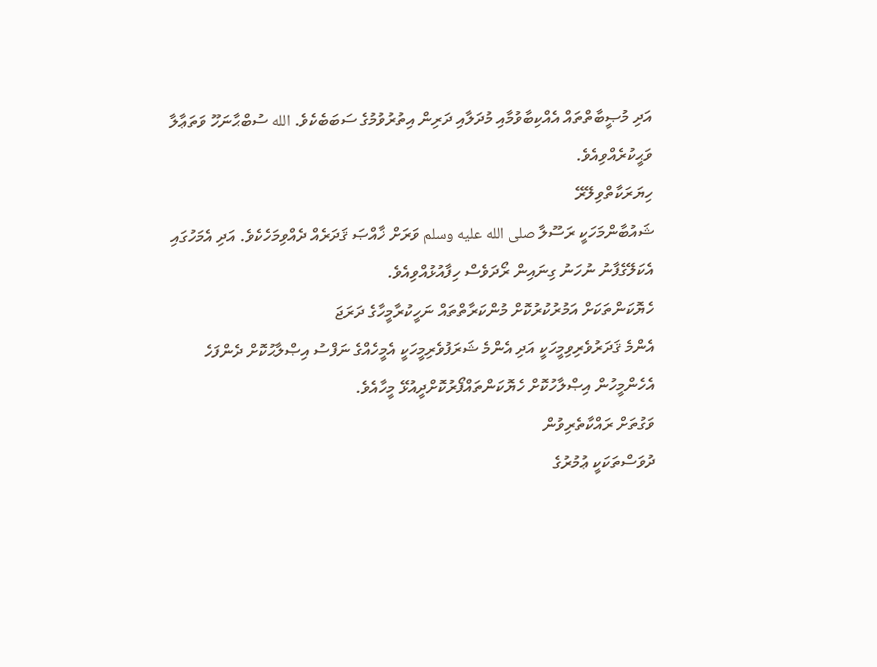އަދި މުޞީބާތްތައް އެއްކިބާވުމާއި މުދަލާއި ދަރިން އިތުރުވުމުގެ ސަބަބެކެވެ. الله ސުބްޙާނަހޫ ވަތަޢާލާ ވަޙީކުރެއްވިއެވެ.
ހިޔަރަކާތްވިލޭރޭ
ޝައުބާންމަހަކީ ރަސޫލާ صلى الله عليه وسلم ވަރަށް ޚާއްޞަ ޤަދަރެއް ދެއްވިމަހެކެވެ. އަދި އެމަހުގައި އެކަލޭގެފާނު ނުހަނު ގިނައިން ރޯދަވެސް ހިފާއުޅުއްވިއެވެ.
ހެޔޮކަންތަކަށް އަމުރުކުރުކޮށް މުންކަރާތްތައް ނަހީކުރާމީހާގެ ދަރަޖަ
އެންމެ ޤަދަރުވެރިވިމީހަކީ އަދި އެންމެ ޝަރަފުވެރިމީހަކީ އެމީހެއްގެ ނަފްސު އިޞްލާޙުކޮށް ދެންފަހެ އެހެންމީހުން އިޞްލާހުކޮށް ހެޔޮކަންތައްފޯރުކޮށްދީއުޅޭ މީހާއެވެ.
ވަގުތަށް ރައްކާތެރިވުން
ދުވަސްތަކަކީ ޢުމުރުގެ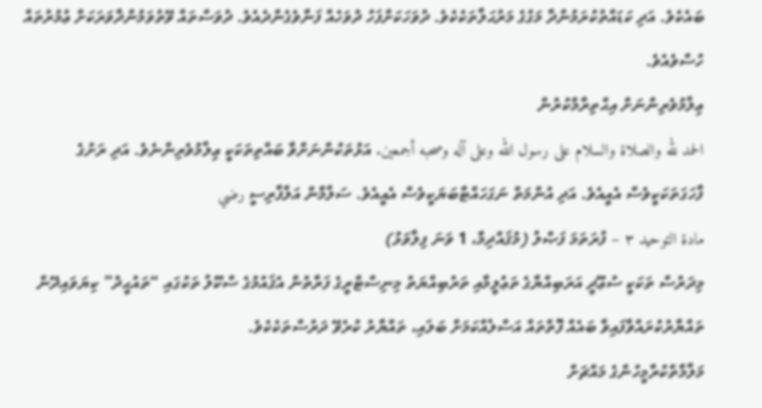ބައެކެވެ. އަދި ކަޑައްތުކުރަމުންދާ މަގުގެ މަރުޙަލާތަކެކެވެ. ދުވަހަކަށްފަހު ދުވަހެއް ފަނާވެގެންދެއެވެ. ދުވަސްތައް ވޭތުވަމުންދާވަރަކަށް ޢުމުރުތައް ހުސްވެއެވެ.
ޢިލްމުވެރިންނަށް އިޙްތިރާމްކުރުން
الحمد لله والصلاة والسلام على رسول الله وعلى آله وصحبه أجمعين. އަޅުތަކުންނަށްވާ ބައްތިތަކަކީ ޢިލްމުވެރިންނެވެ. އަދި ރަށުގެ ފާހަގަތަކަކީވެސް އެއީއެވެ. އަދި އުންމަތް ނަގަހައްޓާބަޔަކީވެސް އެއީއެވެ. ސަލްމާން އަލްފާރިސީ رضي
مادة التوحيد ٣ – ފުރަތަމަ ފަޞްލު (މުޤައްދިމާ، 1 ވަނަ ފިލާވަޅު)
މިދަރުސް ތަކަކީ ސުޢޫދީ އަރަބިއްޔާގެ ތަޢުލީމާއި ތަރުބިއްޔަތު މިނިސްޓްރީގެ ފަރާތުން އެޤައުމުގެ ސްކޫލު ތަކުގައި “ތައުޙީދު” ކިޔަވައިދޭން ތައްޔާރުކުރައްވާފައިވާ ބައެއް ފޮތްތައް އަސްލެއްކަމަށް ބަލައި، ތައްޔާރު ކުރެވޭ ދަރުސްތަކެކެވެ.
މަލާމާތްކުރާމީހުންގެ މައްޗަށް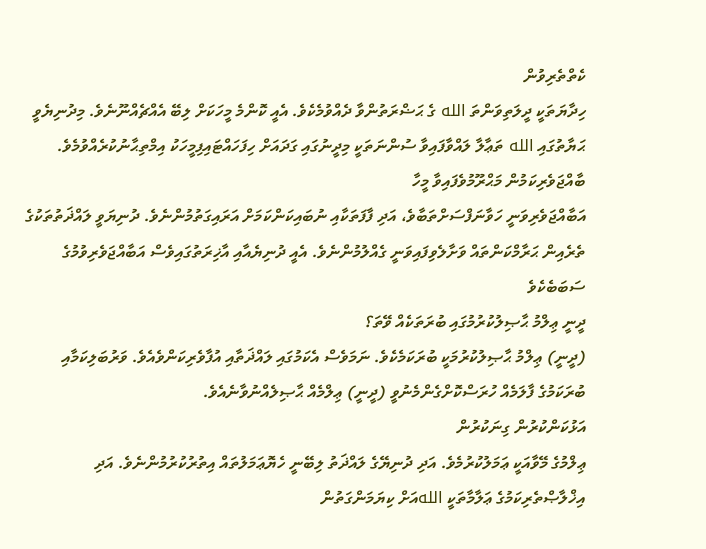ކެތްތެރިވުން
ހިދާޔަތަކީ ދީލަތިވަންތަ الله ގެ ޙަޟްރަތުންވާ ދެއްވުމެކެވެ. އެއީ ކޮންމެ މީހަކަށް ލިބޭ އެއްޗެއްނޫނެވެ. މިދުނިޔެވީ ޙަޔާތުގައި الله ތަޢާލާ ލައްވާފައިވާ ސުންނަތަކީ މިދީނުގައި ގަދައަށް ހިފަހައްޓައިފިމީހަކު އިމްތިޙާނުކުރެއްވުމެވެ.
ބާއްޖަވެރިކަމުން މަޙްރޫމުވެފައިވާ މީހާ
އަބާއްޖަވެރިވަނީ ހަވާނަފްސަށްތަބާވެ، އަދި ފާފަތަކާއި ނުބައިކަންކަމަށް އަރައިގަތުމުންނެވެ. ދުނިޔަވީ ލައްޛަތުތަކުގެ ތެރެއިން ޙަރާމްކަންތައް ވަށާލެވިފައިވަނީ ގެއްލުމުންނެވެ. އެއީ ދުނިޔެއާއި އާޚިރަތުގައިވެސް އަބާއްޖަވެރިވުމުގެ ސަބަބެކެވެ
ދީނީ ޢިލްމު ޙާޞިލުކުރުމުގައި ބުރަތަކެއް ވޭތަ؟
(ދީނީ) ޢިލްމު ޙާޞިލުކުރުމަކީ ބުރަކަމެކެވެ. ނަމަވެސް އެކަމުގައި ލައްޛަތާއި އުފާވެރިކަންވެއެވެ. ވަރުބަލިކަމާއި ބުރަކަމުގެ ފާލަމެއް ހުރަސްކޮށްގެންމެނުވީ (ދީނީ) ޢިލްމެއް ޙާޞިލެއްނުވާނެއެވެ.
އަޅުކަންކުރުން ގިނަކުރުން
ޢިލްމުގެ މޭވާއަކީ ޢަމަލުކުރުމެވެ. އަދި ދުނިޔޭގެ ލައްޛަތު ލިބޭނީ ހެޔޮޢަމަލުތައް އިތުރުކުރުމުންނެވެ. އަދި އިޚްލާޞްތެރިކަމުގެ ޢަލާމާތަކީ اللهއަށް ކިޔަމަންގަތުން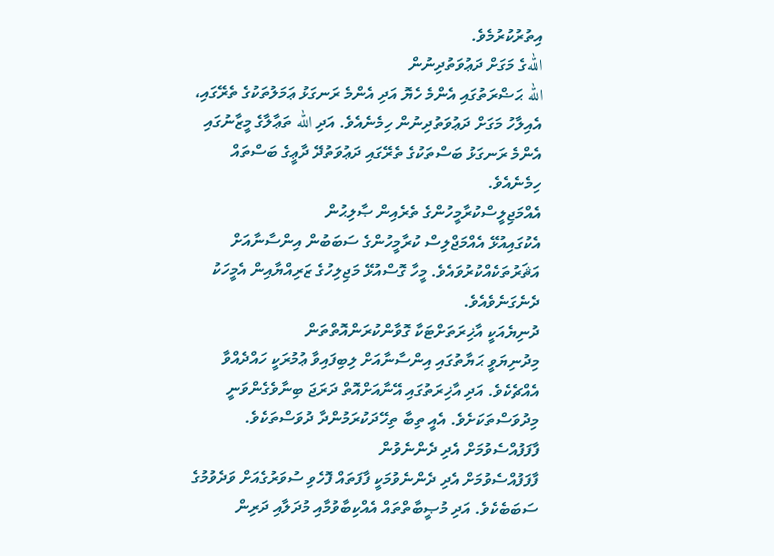އިތުރުކުރުމެވެ.
اللهގެ މަގަށް ދަޢުވަތުދިނުން
الله ޙަޟްރަތުގައި އެންމެ ހެޔޮ އަދި އެންމެ ރަނގަޅު ޢަމަލުތަކުގެ ތެރޭގައި، އެއިލާހު މަގަށް ދަޢުވަތުދިނުން ހިމެނެއެވެ. އަދި الله ތަޢާލާގެ މީޒާނުގައި އެންމެ ރަނގަޅު ބަސްތަކުގެ ތެރޭގައި ދަޢުވަތުދޭ ދާޢީގެ ބަސްތައް ހިމެނެއެވެ.
އެއްމަޖިލީސްކުރާމީހުންގެ ތެރެއިން ޞާލިޙުން
އެކުގައިއުޅޭ އެއްމަޖްލިސް ކުރާމީހުންގެ ސަބަބުން އިންސާނާއަށް އަޘަރުތަކެއްކުރުވައެވެ. މީހާ ގޮސްއުޅޭ މަޖިލިހުގެ ޒަރިއްޔާއިން އެމީހަކު ދެނެގަނެވެއެވެ.
ދުނިޔެއަކީ އާޚިރަތަށްޓަކާ ގޮވާންކުރަންއޮތްތަން
މިދުނިޔަވީ ޙަޔާތުގައި އިންސާނާއަށް ލިބިފައިވާ ޢުމުރަކީ ހައްދެއްވާ އެއްޗެކެވެ. އަދި އާޚިރަތުގައި އޭނާއަށްއޮތް ދަރަޖަ ބިނާވެގެންވަނީ މިދުވަސްތަކަށެވެ. އެއީ ތިބާ ތިހޭދަކުރަމުންދާ ދުވަސްތަކެވެ.
ފާފަފުއްސެވުމަށް އެދި ދެންނެވުން
ފާފަފުއްސެވުމަށް އެދި ދެންނެވުމަކީ ފާފަތައް ފޮހެވި ސުވަރުގެއަށް ވަދެވުމުގެ ސަބަބެކެވެ. އަދި މުޞީބާތްތައް އެއްކިބާވުމާއި މުދަލާއި ދަރިން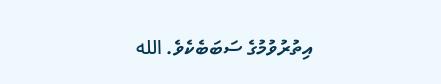އިތުރުވުމުގެ ސަބަބެކެވެ. الله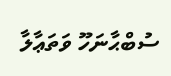ސުބްޙާނަހޫ ވަތަޢާލާ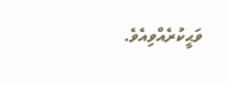ވަޙީކުރެއްވިއެވެ.